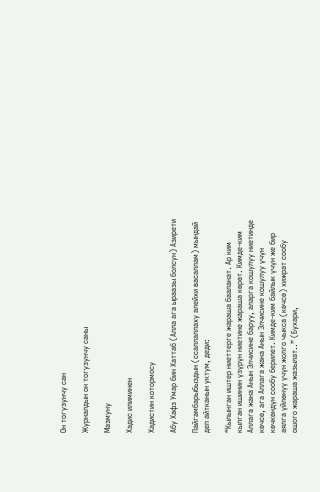Он тогузунчу сан

Журналдын он тогузунчу саны

Мазмуну

Хадис илиминен

Хадистин котормосу

Абу Хафз Умар бин Хаттаб (Алла ага ыраазы болсун) Азирети

Пайгамбарыбыздын (ссаллаллаху алейхи васаллам) мындай деп айтканын уктум, деди:

“Кылынган иштер ниеттерге жараша бааланат. Ар ким кылган ишинин үзүрүн ниетине жараша көрөт. Кимде-ким Аллага жана Анын Элчисине баруу, аларга кошулуу ниетинде көчсө, ага Аллага жана Анын Элчисине кошулуу үчүн көчкөндүн сообу берилет. Кимде-ким байлык үчүн же бир аялга үйлөнүү үчүн жолго чыкса (көчсө) хижрат сообу ошого жараша жазылат..” (Бухари,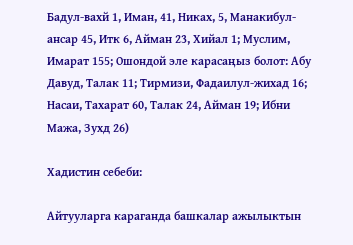Бадул-вахй 1, Иман, 41, Никах, 5, Манакибул-ансар 45, Итк 6, Айман 23, Хийал 1; Муслим, Имарат 155; Ошондой эле карасаңыз болот: Абу Давуд, Талак 11; Тирмизи, Фадаилул-жихад 16; Насаи, Тахарат 60, Талак 24, Айман 19; Ибни Мажа, Зухд 26)

Хадистин себеби:

Айтууларга караганда башкалар ажылыктын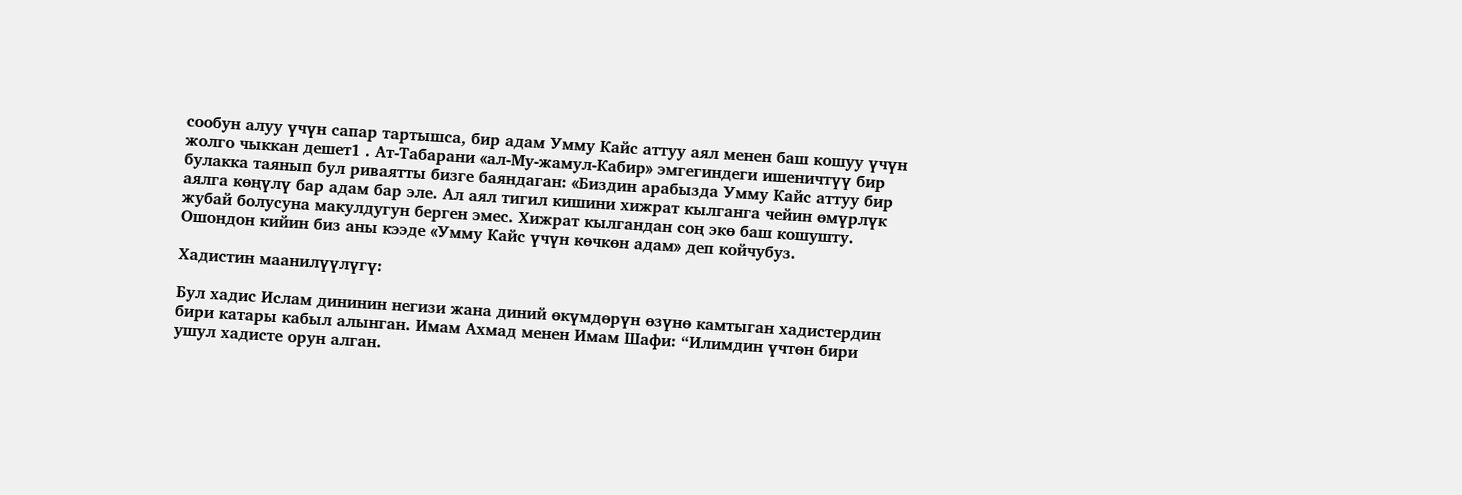сообун алуу үчүн сапар тартышса, бир адам Умму Кайс аттуу аял менен баш кошуу үчүн жолго чыккан дешет1 . Ат-Табарани «ал-Му-жамул-Кабир» эмгегиндеги ишеничтүү бир булакка таянып бул риваятты бизге баяндаган: «Биздин арабызда Умму Кайс аттуу бир аялга көңүлү бар адам бар эле. Ал аял тигил кишини хижрат кылганга чейин өмүрлүк жубай болусуна макулдугун берген эмес. Хижрат кылгандан соң экө баш кошушту. Ошондон кийин биз аны кээде «Умму Кайс үчүн көчкөн адам» деп койчубуз.

Хадистин маанилүүлүгү:

Бул хадис Ислам дининин негизи жана диний өкүмдөрүн өзүнө камтыган хадистердин бири катары кабыл алынган. Имам Ахмад менен Имам Шафи: “Илимдин үчтөн бири ушул хадисте орун алган.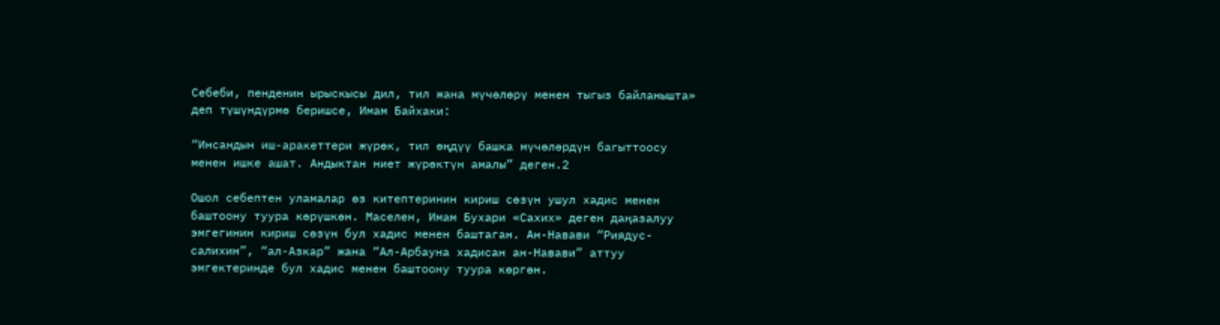Себеби, пенденин ырыскысы дил, тил жана мүчөлөрү менен тыгыз байланышта» деп түшүндүрмө беришсе, Имам Байхаки:

“Инсандын иш-аракеттери жүрөк, тил өңдүү башка мүчөлөрдүн багыттоосу менен ишке ашат. Андыктан ниет жүрөктүн амалы” деген.2

Ошол себептен уламалар өз китептеринин кириш сөзүн ушул хадис менен баштоону туура көрүшкөн. Маселен, Имам Бухари «Сахих» деген даңазалуу эмгегинин кириш сөзүн бул хадис менен баштаган. Ан-Навави “Риядус-салихин”, “ал-Азкар” жана “Ал-Арбауна хадисан ан-Навави” аттуу эмгектеринде бул хадис менен баштоону туура көргөн.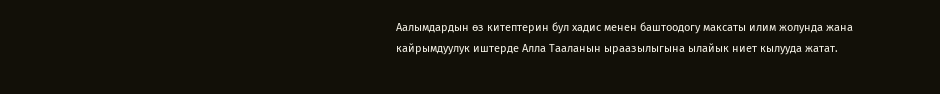Аалымдардын өз китептерин бул хадис менен баштоодогу максаты илим жолунда жана кайрымдуулук иштерде Алла Тааланын ыраазылыгына ылайык ниет кылууда жатат.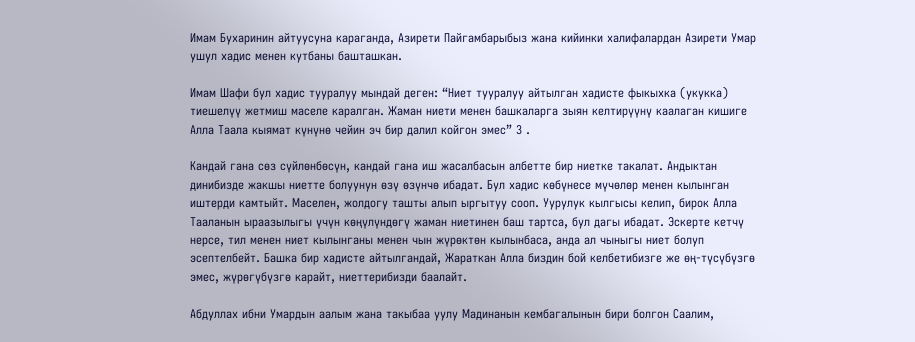Имам Бухаринин айтуусуна караганда, Азирети Пайгамбарыбыз жана кийинки халифалардан Азирети Умар ушул хадис менен кутбаны башташкан.

Имам Шафи бул хадис тууралуу мындай деген: “Ниет тууралуу айтылган хадисте фыкыхка (укукка) тиешелүү жетмиш маселе каралган. Жаман ниети менен башкаларга зыян келтирүүнү каалаган кишиге Алла Таала кыямат күнүнө чейин эч бир далил койгон эмес” 3 .

Кандай гана сөз сүйлөнбөсүн, кандай гана иш жасалбасын албетте бир ниетке такалат. Андыктан динибизде жакшы ниетте болуунун өзү өзүнчө ибадат. Бул хадис көбүнесе мүчөлөр менен кылынган иштерди камтыйт. Маселен, жолдогу ташты алып ыргытуу сооп. Уурулук кылгысы келип, бирок Алла Тааланын ыраазылыгы үчүн көңүлүндөгү жаман ниетинен баш тартса, бул дагы ибадат. Эскерте кетчү нерсе, тил менен ниет кылынганы менен чын жүрөктөн кылынбаса, анда ал чыныгы ниет болуп эсептелбейт. Башка бир хадисте айтылгандай, Жараткан Алла биздин бой келбетибизге же өң-түсүбүзгө эмес, жүрөгүбүзгө карайт, ниеттерибизди баалайт.

Абдуллах ибни Умардын аалым жана такыбаа уулу Мадинанын кембагалынын бири болгон Саалим,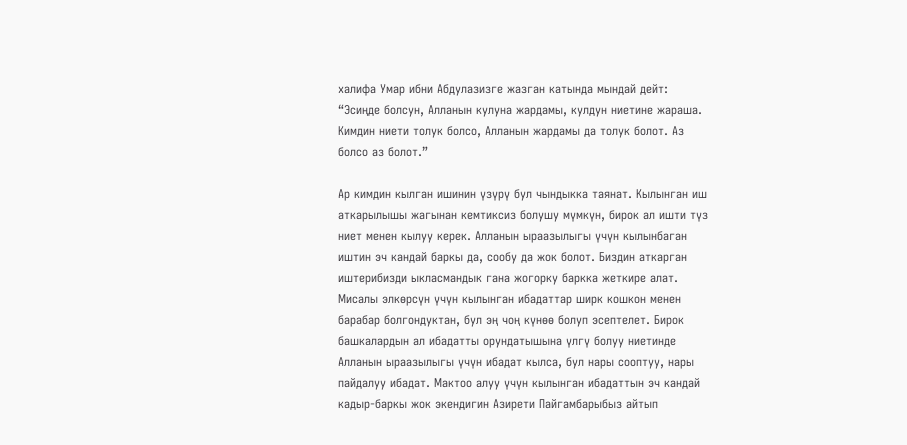халифа Умар ибни Абдулазизге жазган катында мындай дейт: “Эсиңде болсун, Алланын кулуна жардамы, кулдун ниетине жараша. Кимдин ниети толук болсо, Алланын жардамы да толук болот. Аз болсо аз болот.”

Ар кимдин кылган ишинин үзүрү бул чындыкка таянат. Кылынган иш аткарылышы жагынан кемтиксиз болушу мүмкүн, бирок ал ишти түз ниет менен кылуу керек. Алланын ыраазылыгы үчүн кылынбаган иштин эч кандай баркы да, сообу да жок болот. Биздин аткарган иштерибизди ыкласмандык гана жогорку баркка жеткире алат. Мисалы элкөрсүн үчүн кылынган ибадаттар ширк кошкон менен барабар болгондуктан, бул эң чоң күнөө болуп эсептелет. Бирок башкалардын ал ибадатты орундатышына үлгү болуу ниетинде Алланын ыраазылыгы үчүн ибадат кылса, бул нары сооптуу, нары пайдалуу ибадат. Мактоо алуу үчүн кылынган ибадаттын эч кандай кадыр-баркы жок экендигин Азирети Пайгамбарыбыз айтып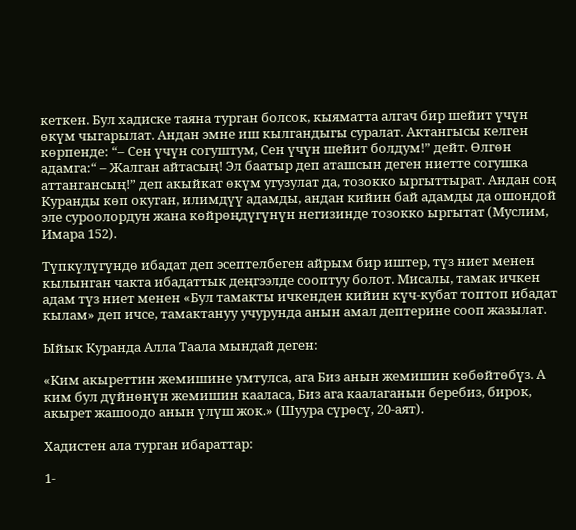кеткен. Бул хадиске таяна турган болсок, кыяматта алгач бир шейит үчүн өкүм чыгарылат. Андан эмне иш кылгандыгы суралат. Актангысы келген көрпенде: “– Сен үчүн согуштум, Сен үчүн шейит болдум!” дейт. Өлгөн адамга:“ – Жалган айтасың! Эл баатыр деп аташсын деген ниетте согушка аттангансың!” деп акыйкат өкүм угузулат да, тозокко ыргыттырат. Андан соң Куранды көп окуган, илимдүү адамды, андан кийин бай адамды да ошондой эле суроолордун жана көйрөңдүгүнүн негизинде тозокко ыргытат (Муслим, Имара 152).

Түпкүлүгүндө ибадат деп эсептелбеген айрым бир иштер, түз ниет менен кылынган чакта ибадаттык деңгээлде сооптуу болот. Мисалы, тамак ичкен адам түз ниет менен «Бул тамакты ичкенден кийин күч-кубат топтоп ибадат кылам» деп ичсе, тамактануу учурунда анын амал дептерине сооп жазылат.

Ыйык Куранда Алла Таала мындай деген:

«Ким акыреттин жемишине умтулса, ага Биз анын жемишин көбөйтөбүз. А ким бул дүйнөнүн жемишин кааласа, Биз ага каалаганын беребиз, бирок, акырет жашоодо анын үлүш жок.» (Шуура сүрөсү, 20-аят).

Хадистен ала турган ибараттар:

1-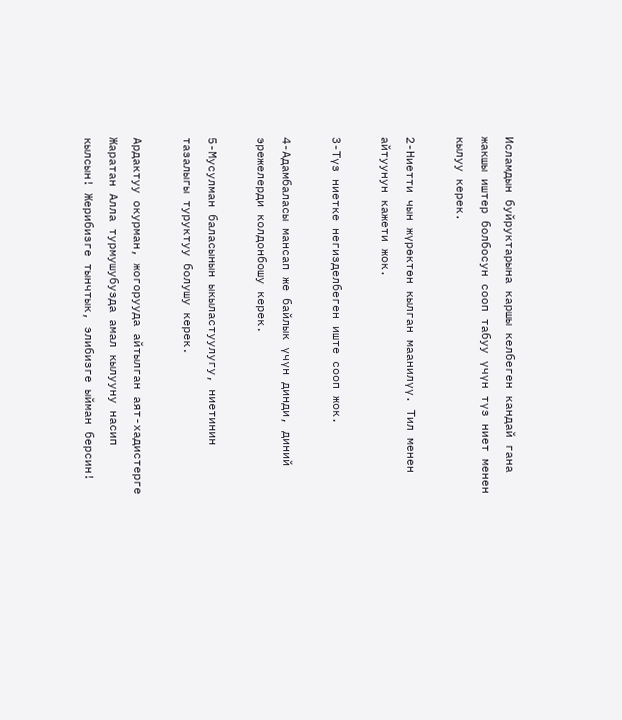Исламдын буйруктарына каршы келбеген кандай гана жакшы иштер болбосун сооп табуу үчүн түз ниет менен кылуу керек.

2-Ниетти чын жүрөктөн кылган маанилүү. Тил менен айтуунун кажети жок.

3-Түз ниетке негизделбеген иште сооп жок.

4-Адамбаласы мансап же байлык үчүн динди, диний эрежелерди колдонбошу керек.

5-Мусулман баласынын ыкыластуулугу, ниетинин тазалыгы туруктуу болушу керек.

Ардактуу окурман, жогорууда айтылган аят-хадистерге Жаратан Алла турмушубузда амал кылууну насип кылсын! Жерибизге тынчтык, элибизге ыйман берсин!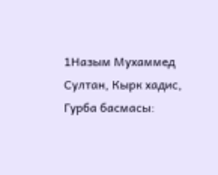1Назым Мухаммед Султан, Кырк хадис, Гурба басмасы: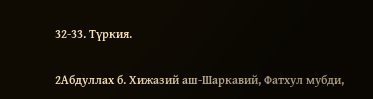32-33. Түркия.

2Абдуллах б. Хижазий аш-Шаркавий, Фатхул мубди,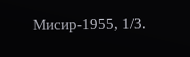Мисир-1955, 1/3.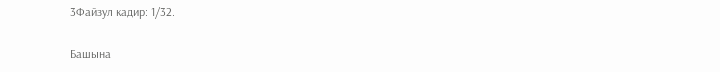3Файзул кадир: 1/32.

Башына